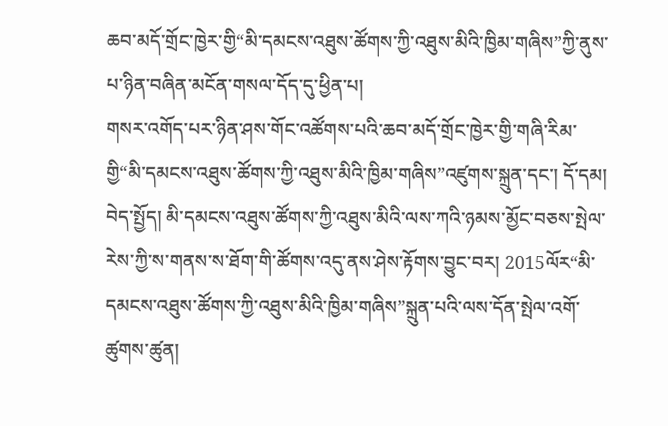ཆབ་མདོ་གྲོང་ཁྱེར་གྱི“མི་དམངས་འཐུས་ཚོགས་ཀྱི་འཐུས་མིའི་ཁྱིམ་གཞིས”ཀྱི་ནུས་པ་ཉིན་བཞིན་མངོན་གསལ་དོད་དུ་ཕྱིན་པ།
གསར་འགོད་པར་ཉིན་ཤས་གོང་འཚོགས་པའི་ཆབ་མདོ་གྲོང་ཁྱེར་གྱི་གཞི་རིམ་གྱི“མི་དམངས་འཐུས་ཚོགས་ཀྱི་འཐུས་མིའི་ཁྱིམ་གཞིས”འཛུགས་སྐྲུན་དང་། དོ་དམ། བེད་སྤྱོད། མི་དམངས་འཐུས་ཚོགས་ཀྱི་འཐུས་མིའི་ལས་ཀའི་ཉམས་མྱོང་བཅས་སྤེལ་རེས་ཀྱི་ས་གནས་ས་ཐོག་གི་ཚོགས་འདུ་ནས་ཤེས་རྟོགས་བྱུང་བར། 2015ལོར“མི་དམངས་འཐུས་ཚོགས་ཀྱི་འཐུས་མིའི་ཁྱིམ་གཞིས”སྐྲུན་པའི་ལས་དོན་སྤེལ་འགོ་ཚུགས་ཚུན།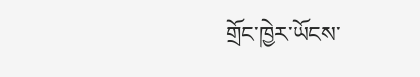གྲོང་ཁྱེར་ཡོངས་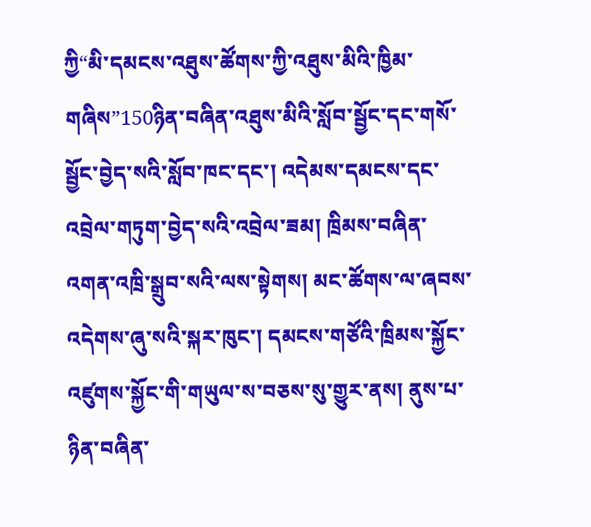ཀྱི“མི་དམངས་འཐུས་ཚོགས་ཀྱི་འཐུས་མིའི་ཁྱིམ་གཞིས”150ཉིན་བཞིན་འཐུས་མིའི་སློབ་སྦྱོང་དང་གསོ་སྦྱོང་བྱེད་སའི་སློབ་ཁང་དང་། འདེམས་དམངས་དང་འབྲེལ་གཏུག་བྱེད་སའི་འབྲེལ་ཟམ། ཁྲིམས་བཞིན་འགན་འཁྲི་སྒྲུབ་སའི་ལས་སྟེགས། མང་ཚོགས་ལ་ཞབས་འདེགས་ཞུ་སའི་སྐར་ཁུང་། དམངས་གཙོའི་ཁྲིམས་སྐྱོང་འཛུགས་སྐྱོང་གི་གཡུལ་ས་བཅས་སུ་གྱུར་ནས། ནུས་པ་ཉིན་བཞིན་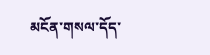མངོན་གསལ་དོད་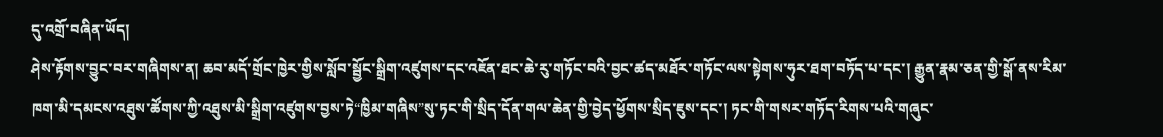དུ་འགྲོ་བཞིན་ཡོད།
ཤེས་རྟོགས་བྱུང་བར་གཞིགས་ན། ཆབ་མདོ་གྲོང་ཁྱེར་གྱིས་སློབ་སྦྱོང་སྒྲིག་འཛུགས་དང་འཇོན་ཐང་ཆེ་རུ་གཏོང་བའི་བྱང་ཚད་མཐོར་གཏོང་ལས་སྟེགས་ཧུར་ཐག་བཏོད་པ་དང་། རྒྱུན་རྣམ་ཅན་གྱི་སྒོ་ནས་རིམ་ཁག་མི་དམངས་འཐུས་ཚོགས་ཀྱི་འཐུས་མི་སྒྲིག་འཛུགས་བྱས་ཏེ“ཁྱིམ་གཞིས”སུ་ཏང་གི་སྲིད་དོན་གལ་ཆེན་གྱི་བྱེད་ཕྱོགས་སྲིད་ཇུས་དང་། ཏང་གི་གསར་གཏོད་རིགས་པའི་གཞུང་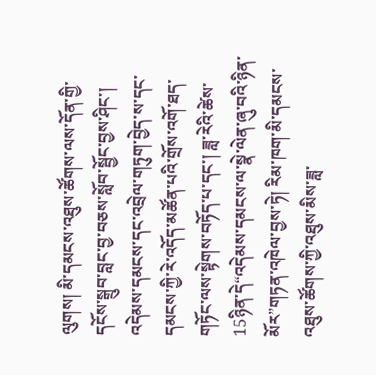ལུགས། མི་དམངས་འཐུས་ཚོགས་ལས་དོན་གྱི་དངོས་སྒྲུབ་བླང་བྱ་བཅས་སློབ་སྦྱོང་བྱས་ཤིང་། འདེམས་དམངས་དང་འབྲེལ་གཏུག་བྱེད་ས་དང་དམངས་ཀྱི་རེ་འདོད་མཚོན་པའི་གྲོས་འགོ་ཐད་གཏོང་ལས་སྟེགས་བཏོད་པ་དང་། ཟླ་རེའི་ཚེས་15ཉིན་དེ“འདེམས་དམངས་ལ་སྣེ་ལེན་ཞུ་བའི་ཉིན་མོར”གཏན་འཁེལ་བྱས་ཏེ། རིམ་ཁག་མི་དམངས་འཐུས་ཚོགས་ཀྱི་འཐུས་མིས་ཟླ་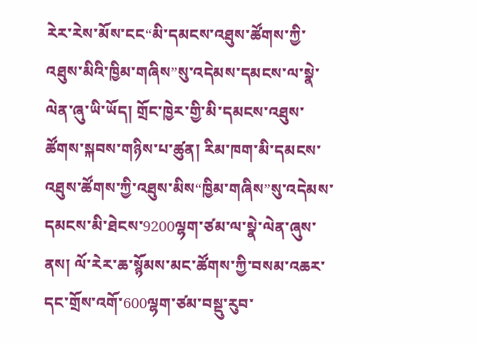རེར་རེས་མོས་ངང“མི་དམངས་འཐུས་ཚོགས་ཀྱི་འཐུས་མིའི་ཁྱིམ་གཞིས”སུ་འདེམས་དམངས་ལ་སྣེ་ལེན་ཞུ་ཡི་ཡོད། གྲོང་ཁྱེར་གྱི་མི་དམངས་འཐུས་ཚོགས་སྐབས་གཉིས་པ་ཚུན། རིམ་ཁག་མི་དམངས་འཐུས་ཚོགས་ཀྱི་འཐུས་མིས“ཁྱིམ་གཞིས”སུ་འདེམས་དམངས་མི་ཐེངས་9200ལྷག་ཙམ་ལ་སྣེ་ལེན་ཞུས་ནས། ལོ་རེར་ཆ་སྙོམས་མང་ཚོགས་ཀྱི་བསམ་འཆར་དང་གྲོས་འགོ་600ལྷག་ཙམ་བསྡུ་རུབ་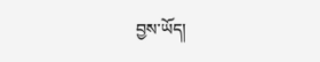བྱས་ཡོད།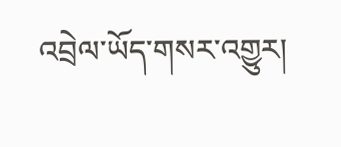འབྲེལ་ཡོད་གསར་འགྱུར།